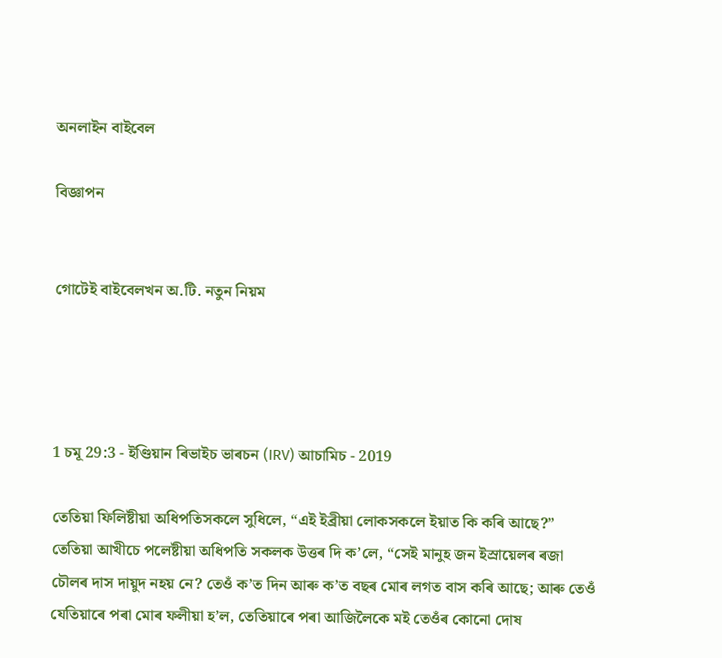অনলাইন বাইবেল

বিজ্ঞাপন


গোটেই বাইবেলখন অ.টি. নতুন নিয়ম




1 চমূ 29:3 - ইণ্ডিয়ান ৰিভাইচ ভাৰচন (IRV) আচামিচ - 2019

তেতিয়া ফিলিষ্টীয়া অধিপতিসকলে সুধিলে, “এই ইব্ৰীয়া লোকসকলে ইয়াত কি কৰি আছে?” তেতিয়া আখীচে পলেষ্টীয়া অধিপতি সকলক উত্তৰ দি ক’লে, “সেই মানুহ জন ইস্ৰায়েলৰ ৰজা চৌলৰ দাস দায়ুদ নহয় নে? তেওঁ ক’ত দিন আৰু ক’ত বছৰ মোৰ লগত বাস কৰি আছে; আৰু তেওঁ যেতিয়াৰে পৰা মোৰ ফলীয়া হ’ল, তেতিয়াৰে পৰা আজিলৈকে মই তেওঁৰ কোনো দোষ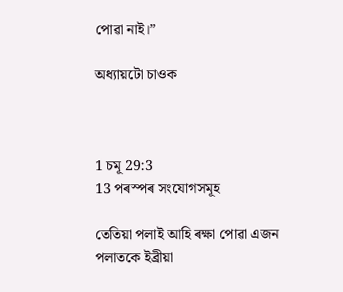পোৱা নাই।”

অধ্যায়টো চাওক



1 চমূ 29:3
13 পৰস্পৰ সংযোগসমূহ

তেতিয়া পলাই আহি ৰক্ষা পোৱা এজন পলাতকে ইব্ৰীয়া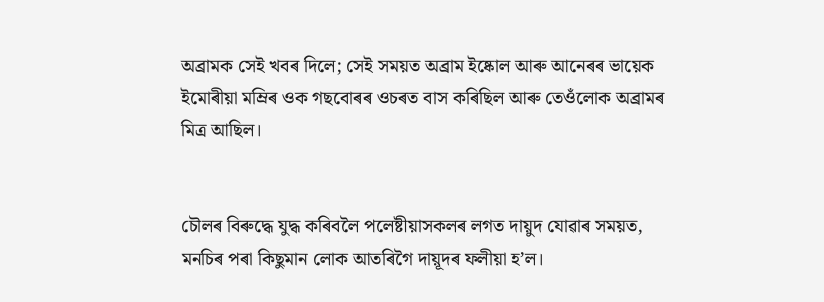অব্ৰামক সেই খবৰ দিলে; সেই সময়ত অব্রাম ইষ্কোল আৰু আনেৰৰ ভায়েক ইমোৰীয়া মম্ৰিৰ ওক গছবোৰৰ ওচৰত বাস কৰিছিল আৰু তেওঁলোক অব্ৰামৰ মিত্ৰ আছিল।


চৌলৰ বিৰুদ্ধে যুদ্ধ কৰিবলৈ পলেষ্টীয়াসকলৰ লগত দায়ুদ যোৱাৰ সময়ত, মনচিৰ পৰা কিছুমান লোক আতৰিগৈ দায়ূদৰ ফলীয়া হ’ল।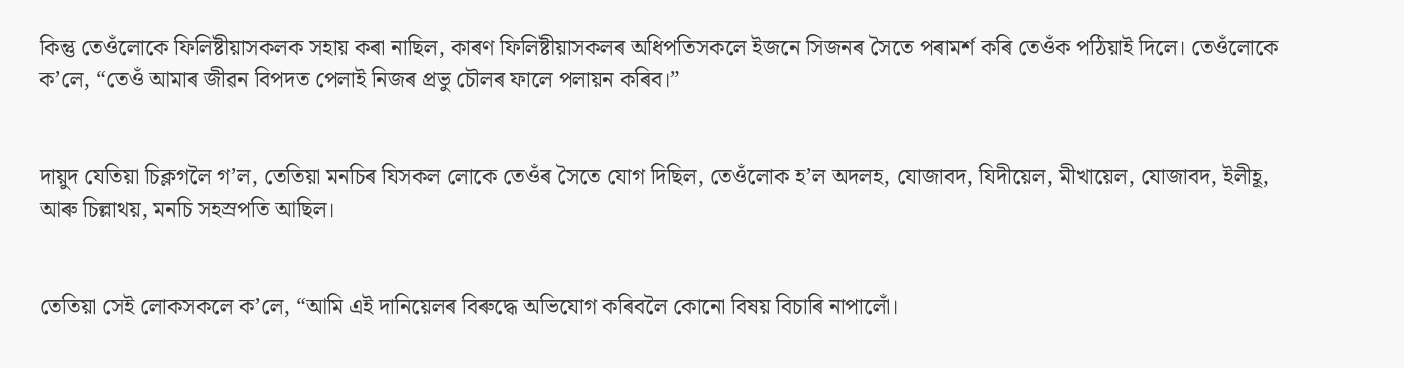কিন্তু তেওঁলোকে ফিলিষ্টীয়াসকলক সহায় কৰা নাছিল, কাৰণ ফিলিষ্টীয়াসকলৰ অধিপতিসকলে ইজনে সিজনৰ সৈতে পৰামৰ্শ কৰি তেওঁক পঠিয়াই দিলে। তেওঁলোকে ক’লে, “তেওঁ আমাৰ জীৱন বিপদত পেলাই নিজৰ প্ৰভু চৌলৰ ফালে পলায়ন কৰিব।”


দায়ুদ যেতিয়া চিক্লগলৈ গ’ল, তেতিয়া মনচিৰ যিসকল লোকে তেওঁৰ সৈতে যোগ দিছিল, তেওঁলোক হ’ল অদলহ, যোজাবদ, যিদীয়েল, মীখায়েল, যোজাবদ, ইলীহূ, আৰু চিল্লাথয়, মনচি সহস্রপতি আছিল।


তেতিয়া সেই লোকসকলে ক’লে, “আমি এই দানিয়েলৰ বিৰুদ্ধে অভিযোগ কৰিবলৈ কোনো বিষয় বিচাৰি নাপালোঁ।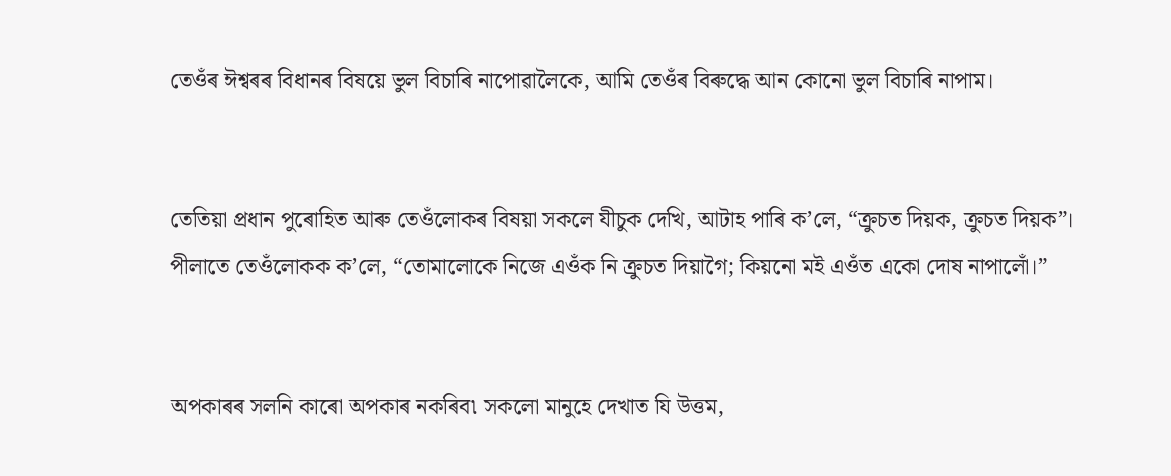তেওঁৰ ঈশ্বৰৰ বিধানৰ বিষয়ে ভুল বিচাৰি নাপোৱালৈকে, আমি তেওঁৰ বিৰুদ্ধে আন কোনো ভুল বিচাৰি নাপাম।


তেতিয়া প্ৰধান পুৰোহিত আৰু তেওঁলোকৰ বিষয়া সকলে যীচুক দেখি, আটাহ পাৰি ক’লে, “ক্রুচত দিয়ক, ক্রুচত দিয়ক”। পীলাতে তেওঁলোকক ক’লে, “তোমালোকে নিজে এওঁক নি ক্রুচত দিয়াগৈ; কিয়নো মই এওঁত একো দোষ নাপালোঁ।”


অপকাৰৰ সলনি কাৰো অপকাৰ নকৰিব৷ সকলো মানুহে দেখাত যি উত্তম,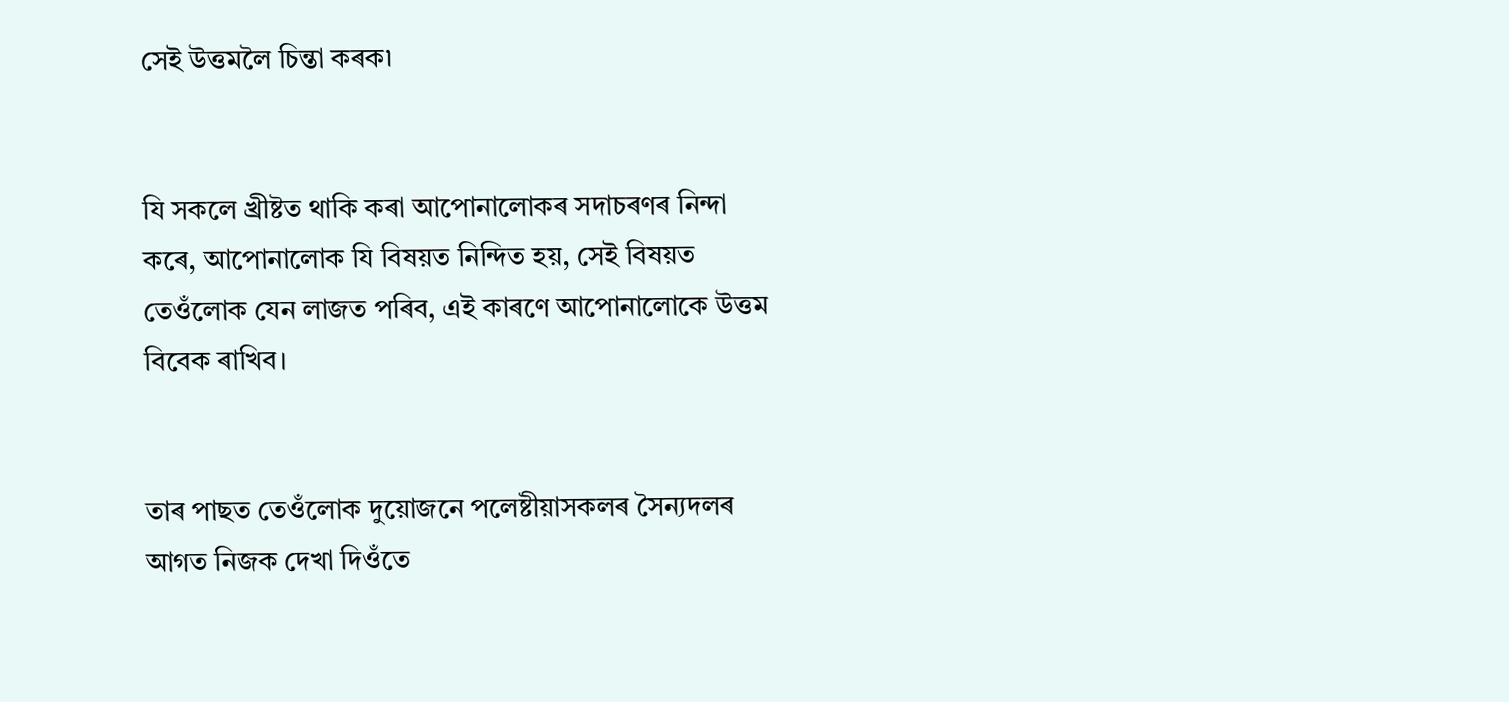সেই উত্তমলৈ চিন্তা কৰক৷


যি সকলে খ্ৰীষ্টত থাকি কৰা আপোনালোকৰ সদাচৰণৰ নিন্দা কৰে, আপোনালোক যি বিষয়ত নিন্দিত হয়, সেই বিষয়ত তেওঁলোক যেন লাজত পৰিব, এই কাৰণে আপোনালোকে উত্তম বিবেক ৰাখিব।


তাৰ পাছত তেওঁলোক দুয়োজনে পলেষ্টীয়াসকলৰ সৈন্যদলৰ আগত নিজক দেখা দিওঁতে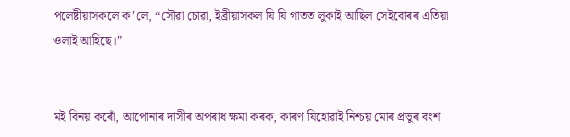পলেষ্টীয়াসকলে ক’লে, “সৌৱা চোৱা, ইব্ৰীয়াসকল যি যি গাতত লুকাই আছিল সেইবোৰৰ এতিয়া ওলাই আহিছে।”


মই বিনয় কৰোঁ, আপোনাৰ দাসীৰ অপৰাধ ক্ষমা কৰক, কাৰণ যিহোৱাই নিশ্চয় মোৰ প্ৰভুৰ বংশ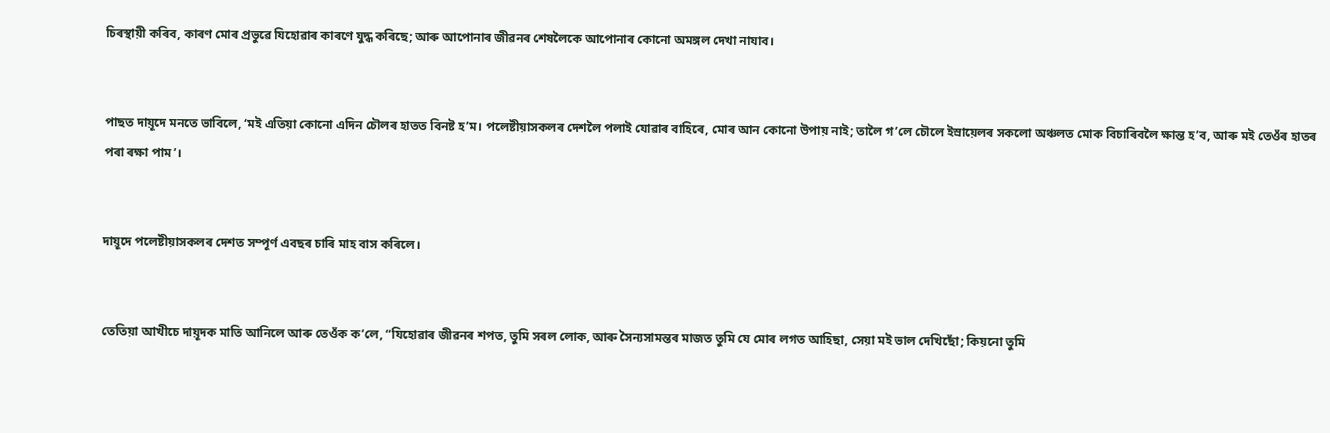চিৰস্থায়ী কৰিব, কাৰণ মোৰ প্ৰভুৱে যিহোৱাৰ কাৰণে যুদ্ধ কৰিছে; আৰু আপোনাৰ জীৱনৰ শেষলৈকে আপোনাৰ কোনো অমঙ্গল দেখা নাযাব।


পাছত দায়ূদে মনতে ভাবিলে, ‘মই এতিয়া কোনো এদিন চৌলৰ হাতত বিনষ্ট হ’ম। পলেষ্টীয়াসকলৰ দেশলৈ পলাই যোৱাৰ বাহিৰে, মোৰ আন কোনো উপায় নাই; তালৈ গ’লে চৌলে ইস্ৰায়েলৰ সকলো অঞ্চলত মোক বিচাৰিবলৈ ক্ষান্ত হ’ব, আৰু মই তেওঁৰ হাতৰ পৰা ৰক্ষা পাম’।


দায়ূদে পলেষ্টীয়াসকলৰ দেশত সম্পূৰ্ণ এবছৰ চাৰি মাহ বাস কৰিলে।


তেতিয়া আখীচে দায়ূদক মাতি আনিলে আৰু তেওঁক ক’লে, “যিহোৱাৰ জীৱনৰ শপত, তুমি সৰল লোক, আৰু সৈন্যসামন্তৰ মাজত তুমি যে মোৰ লগত আহিছা, সেয়া মই ভাল দেখিছোঁ; কিয়নো তুমি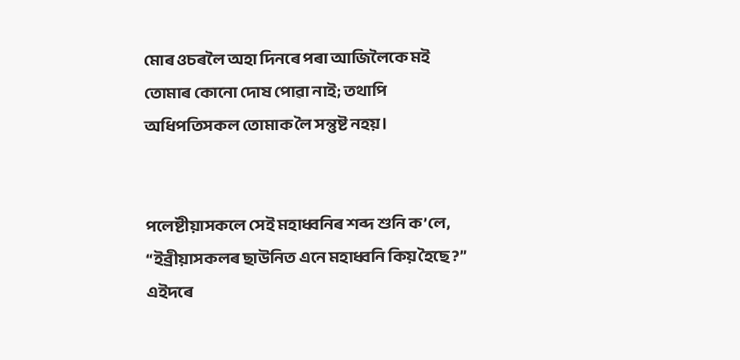মোৰ ওচৰলৈ অহা দিনৰে পৰা আজিলৈকে মই তোমাৰ কোনো দোষ পোৱা নাই; তথাপি অধিপতিসকল তোমাক লৈ সন্তুষ্ট নহয়।


পলেষ্টীয়াসকলে সেই মহাধ্বনিৰ শব্দ শুনি ক’লে, “ইব্ৰীয়াসকলৰ ছাউনিত এনে মহাধ্বনি কিয় হৈছে?” এইদৰে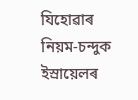যিহোৱাৰ নিয়ম-চন্দুক ইস্ৰায়েলৰ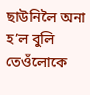ছাউনিলৈ অনা হ’ল বুলি তেওঁলোকে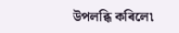উপলব্ধি কৰিলে৷